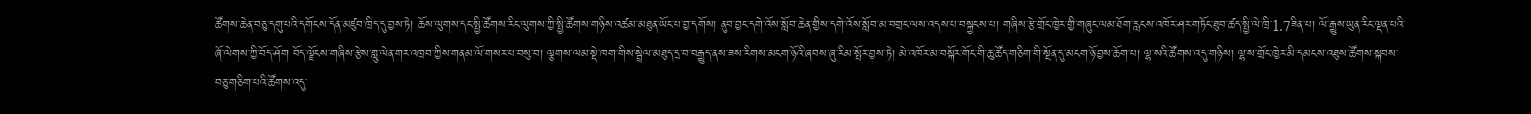ཚོགས་ཆེན་བཅུ་དགུ་པའི་དགོངས་དོན་མཛུབ་ཁྲིད་དུ་བྱས་ཏེ། ཆོས་ལུགས་དང་སྤྱི་ཚོགས་རིང་ལུགས་ཀྱི་སྤྱི་ཚོགས་གཉིས་འཚམ་མཐུན་ཡོང་པ་བྱ་དགོས། ནུབ་བྱང་དགེ་འོས་སློབ་ཆེན་གྱིས་དགེ་འོས་སློབ་མ་བགྲང་ལས་འདས་པ་བསྐྱངས་པ། གཞིས་རྩེ་གྲོང་ཁྱེར་གྱི་གཞུང་ལམ་ཐོག་རླངས་འཁོར་ཤར་གཏོང་ཐུབ་ཚད་སྤྱི་ལེ་ཁྲི་1.7ཟིན་པ། ལོ་རྒྱུས་ཡུན་རིང་ལྡན་པའི་ཞོ་ལེགས་ཀྱི་བོད་ཤོག བོད་ལྗོངས་གཞིས་རྩེས་གླུ་ལེན་གར་འཁྲབ་ཀྱིས་གནམ་ལོ་གསར་པ་བསུ་བ། ལྕགས་ལམ་སྡེ་ཁག་གིས་སྦྲེལ་མཐུད་དྲ་བ་བརྒྱུད་ནས་ཟས་རིགས་མངག་ཉོའི་ཞབས་ཞུ་རིམ་སྤོར་བྱས་ཏེ། མེ་འཁོར་མ་བསྐོར་གོང་གི་ཆུ་ཚོད་གཅིག་གི་སྔོན་དུ་མངག་ཉོ་བྱས་ཆོག་པ། ལྷ་སའི་ཚོགས་འདུ་གཉིས། ལྷ་ས་གྲོང་ཁྱེར་མི་དམངས་འཐུས་ཚོགས་སྐབས་བཅུ་གཅིག་པའི་ཚོགས་འདུ་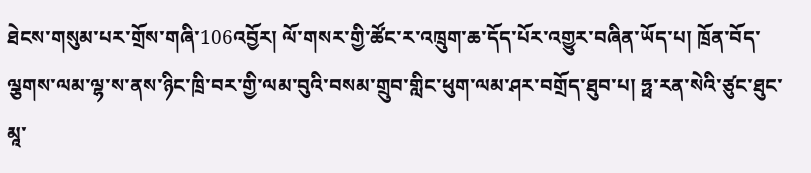ཐེངས་གསུམ་པར་གྲོས་གཞི་106འབྱོར། ལོ་གསར་གྱི་ཚོང་ར་འཁྲུག་ཆ་དོད་པོར་འགྱུར་བཞིན་ཡོད་པ། ཁྲོན་བོད་ལྕགས་ལམ་ལྷ་ས་ནས་ཉིང་ཁྲི་བར་གྱི་ལམ་བུའི་བསམ་གྲུབ་གླིང་ཕུག་ལམ་ཤར་བགྲོད་ཐུབ་པ། ཧྥ་རན་སེའི་ཙུང་ཐུང་མཱ་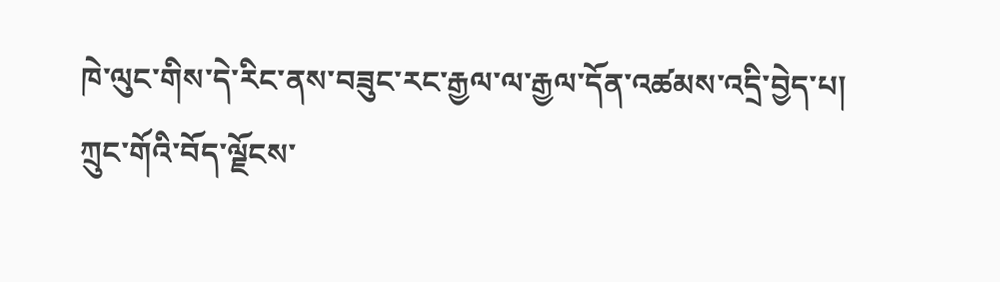ཁེ་ལུང་གིས་དེ་རིང་ནས་བཟུང་རང་རྒྱལ་ལ་རྒྱལ་དོན་འཚམས་འདྲི་བྱེད་པ།
ཀྲུང་གོའི་བོད་ལྗོངས་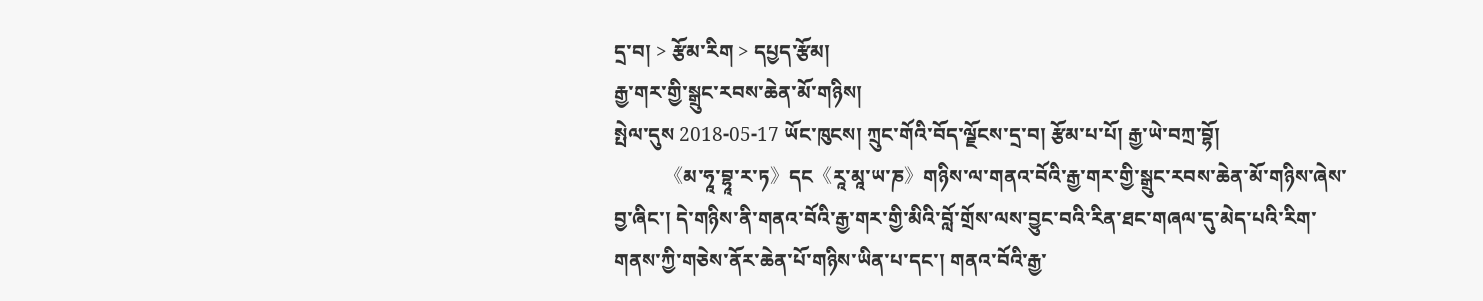དྲ་བ། > རྩོམ་རིག > དཔྱད་རྩོམ།
རྒྱ་གར་གྱི་སྒྲུང་རབས་ཆེན་མོ་གཉིས།
སྤེལ་དུས 2018-05-17 ཡོང་ཁུངས། ཀྲུང་གོའི་བོད་ལྗོངས་དྲ་བ། རྩོམ་པ་པོ། རྒྱ་ཡེ་བཀྲ་བྷོ།
          《མ་ཧཱ་བྷཱ་ར་ཏ》དང《རཱ་མཱ་ཡ་ཎ》གཉིས་ལ་གནའ་བོའི་རྒྱ་གར་གྱི་སྒྲུང་རབས་ཆེན་མོ་གཉིས་ཞེས་བྱ་ཞིང་། དེ་གཉིས་ནི་གནའ་བོའི་རྒྱ་གར་གྱི་མིའི་བློ་གྲོས་ལས་བྱུང་བའི་རིན་ཐང་གཞལ་དུ་མེད་པའི་རིག་གནས་ཀྱི་གཅེས་ནོར་ཆེན་པོ་གཉིས་ཡིན་པ་དང་། གནའ་བོའི་རྒྱ་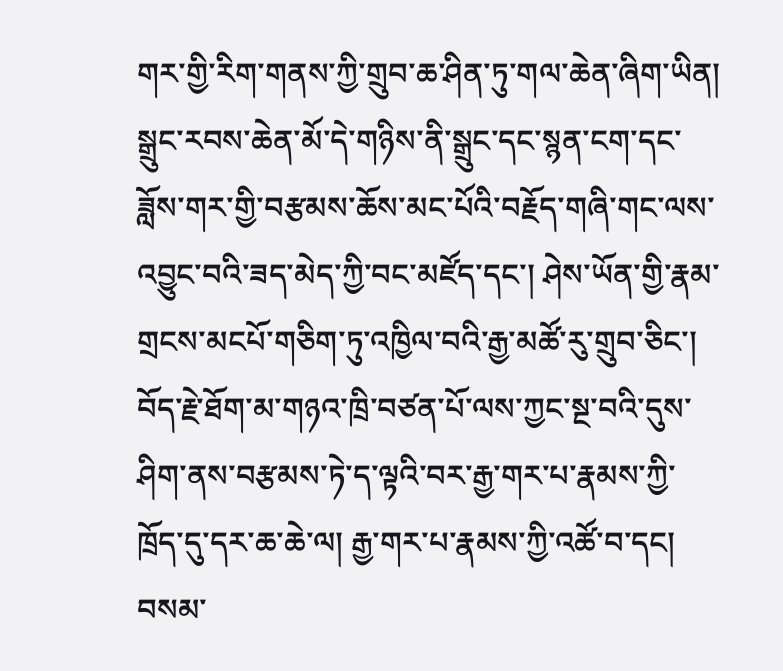གར་གྱི་རིག་གནས་ཀྱི་གྲུབ་ཆ་ཤིན་ཏུ་གལ་ཆེན་ཞིག་ཡིན། སྒྲུང་རབས་ཆེན་མོ་དེ་གཉིས་ནི་སྒྲུང་དང་སྙན་ངག་དང་ཟློས་གར་གྱི་བརྩམས་ཆོས་མང་པོའི་བརྗོད་གཞི་གང་ལས་འབྱུང་བའི་ཟད་མེད་ཀྱི་བང་མཛོད་དང་། ཤེས་ཡོན་གྱི་རྣམ་གྲངས་མངཔོ་གཅིག་ཏུ་འཁྱིལ་བའི་རྒྱ་མཚོ་རུ་གྲུབ་ཅིང་། བོད་རྗེ་ཐོག་མ་གཉའ་ཁྲི་བཙན་པོ་ལས་ཀྱང་སྔ་བའི་དུས་ཤིག་ནས་བརྩམས་ཏེ་ད་ལྟའི་བར་རྒྱ་གར་པ་རྣམས་ཀྱི་ཁྲོད་དུ་དར་ཆ་ཆེ་ལ། རྒྱ་གར་པ་རྣམས་ཀྱི་འཚོ་བ་དང། བསམ་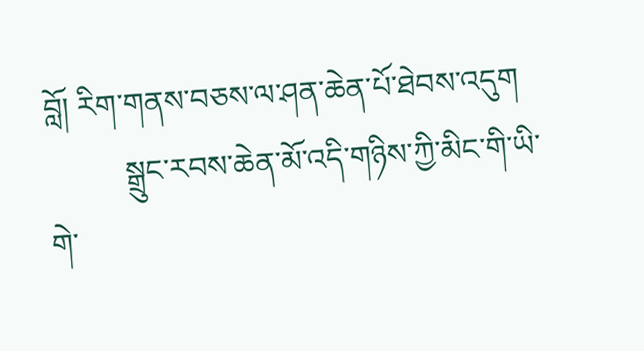བློ། རིག་གནས་བཅས་ལ་ཤན་ཆེན་པོ་ཐེབས་འདུག
          སྒྲུང་རབས་ཆེན་མོ་འདི་གཉིས་ཀྱི་མིང་གི་ཡི་གེ་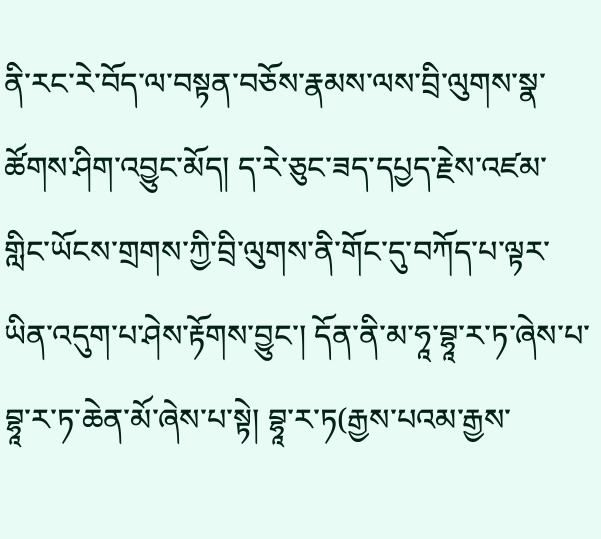ནི་རང་རེ་བོད་ལ་བསྟན་བཅོས་རྣམས་ལས་བྲི་ལུགས་སྣ་ཚོགས་ཤིག་འབྱུང་མོད། ད་རེ་ཅུང་ཟད་དཔྱད་རྗེས་འཛམ་གླིང་ཡོངས་གྲགས་ཀྱི་བྲི་ལུགས་ནི་གོང་དུ་བཀོད་པ་ལྟར་ཡིན་འདུག་པ་ཤེས་རྟོགས་བྱུང་། དོན་ནི་མ་ཧཱ་བྷཱ་ར་ཏ་ཞེས་པ་བྷཱ་ར་ཏ་ཆེན་མོ་ཞེས་པ་སྟེ། བྷཱ་ར་ཏ(རྒྱས་པའམ་རྒྱས་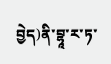བྱེད)ནི་བྷཱ་ར་ཏ་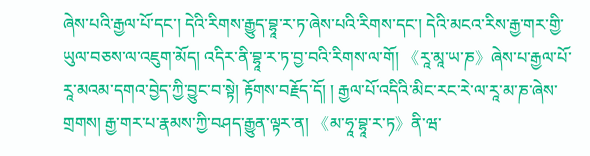ཞེས་པའི་རྒྱལ་པོ་དང་། དེའི་རིགས་རྒྱུད་བྷཱ་ར་ཏ་ཞེས་པའི་རིགས་དང་། དེའི་མངའ་རིས་རྒྱ་གར་གྱི་ཡུལ་བཅས་ལ་འཇུག་མོད། འདིར་ནི་བྷཱ་ར་ཏ་བྱ་བའི་རིགས་ལ་གོ། 《རཱ་མཱ་ཡ་ཎ》ཞེས་པ་རྒྱལ་པོ་རཱ་མའམ་དགའ་བྱེད་ཀྱི་བྱུང་བ་སྟེ། རྟོགས་བརྗོད་དོ། ། རྒྱལ་པོ་འདིའི་མིང་རང་རེ་ལ་རཱ་མ་ཎ་ཞེས་གྲགས། རྒྱ་གར་པ་རྣམས་ཀྱི་བཤད་རྒྱུན་ལྟར་ན། 《མ་ཧཱ་བྷཱ་ར་ཏ》ནི་ཝ་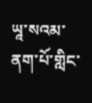ཡཱ་སའམ་ནག་པོ་གླིང་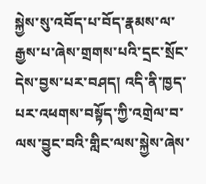སྐྱེས་སུ་འབོད་པ་བོད་རྣམས་ལ་རྒྱས་པ་ཞེས་གྲགས་པའི་དྲང་སྲོང་དེས་བྱས་པར་བཤད། འདི་ནི་ཁྱད་པར་འཕགས་བསྟོད་ཀྱི་འགྲེལ་བ་ལས་བྱུང་བའི་གླིང་ལས་སྐྱེས་ཞེས་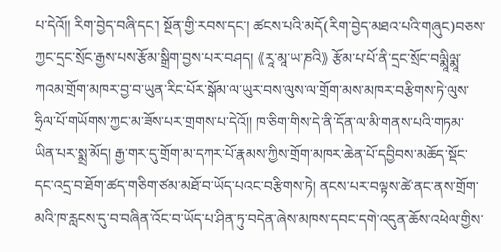པ་དེའོ།། རིག་བྱེད་བཞི་དང་། སྔོན་གྱི་རབས་དང་། ཚངས་པའི་མདོ(རིག་བྱེད་མཐའ་པའི་གཞུང)བཅས་ཀྱང་དྲང་སྲོང་རྒྱས་པས་རྩོམ་སྒྲིག་བྱས་པར་བཤད། 《རཱ་མཱ་ཡ་ཎའི》 རྩོམ་པ་པོ་ནི་དྲང་སྲོང་བལྨཱིལྨཱ་ཀའམ་གྲོག་མཁར་བྱ་བ་ཡུན་རིང་པོར་སྒོམ་ལ་ཡུར་བས་ལུས་ལ་གྲོག་མས་མཁར་བརྩིགས་ཏེ་ལུས་ཧྲིལ་པོ་གཡོགས་ཀྱང་མ་ཟོས་པར་གྲགས་པ་དེའོ།། ཁ་ཅིག་གིས་དེ་ནི་དོན་ལ་མི་གནས་པའི་གཏམ་ཡིན་པར་སྨྲ་མོད། རྒྱ་གར་དུ་གྲོག་མ་དཀར་པོ་རྣམས་ཀྱིས་གྲོག་མཁར་ཆེན་པོ་དབྱིབས་མཆོད་སྡོང་དང་འདྲ་བ་ཐོག་ཚད་གཅིག་ཙམ་མཐོ་བ་ཡོད་པའང་བརྩིགས་ཏེ། ནངས་པར་བལྟས་ཚེ་ནང་ནས་གྲོག་མའི་ཁ་རླངས་དུ་བ་བཞིན་འོང་བ་ཡོད་པ་ཤིན་ཏུ་བདེན་ཞེས་མཁས་དབང་དགེ་འདུན་ཆོས་འཕེལ་གྱིས་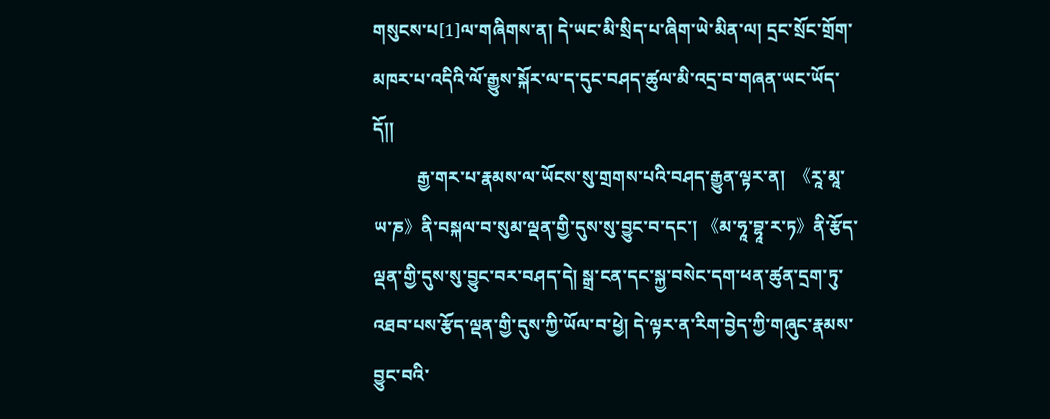གསུངས་པ[1]ལ་གཞིགས་ན། དེ་ཡང་མི་སྲིད་པ་ཞིག་ཡེ་མིན་ལ། དྲང་སྲོང་གྲོག་མཁར་པ་འདིའི་ལོ་རྒྱུས་སྐོར་ལ་ད་དུང་བཤད་ཚུལ་མི་འདྲ་བ་གཞན་ཡང་ཡོད་དོ།།
          རྒྱ་གར་པ་རྣམས་ལ་ཡོངས་སུ་གྲགས་པའི་བཤད་རྒྱུན་ལྟར་ན།  《རཱ་མཱ་ཡ་ཎ》ནི་བསྐལ་བ་སུམ་ལྡན་གྱི་དུས་སུ་བྱུང་བ་དང་། 《མ་ཧཱ་བྷཱ་ར་ཏ》ནི་རྩོད་ལྡན་གྱི་དུས་སུ་བྱུང་བར་བཤད་དེ། སྒྲ་ངན་དང་སྐྱ་བསེང་དག་ཕན་ཚུན་དྲག་ཏུ་འཐབ་པས་རྩོད་ལྡན་གྱི་དུས་ཀྱི་ཡོལ་བ་ཕྱེ། དེ་ལྟར་ན་རིག་བྱེད་ཀྱི་གཞུང་རྣམས་བྱུང་བའི་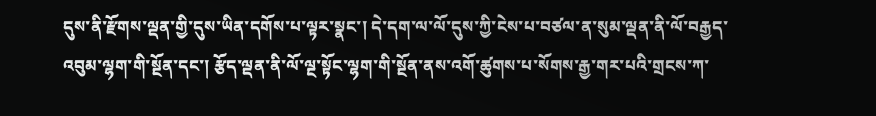དུས་ནི་རྫོགས་ལྡན་གྱི་དུས་ཡིན་དགོས་པ་ལྟར་སྣང་། དེ་དག་ལ་ལོ་དུས་ཀྱི་ངེས་པ་བཙལ་ན་སུམ་ལྡན་ནི་ལོ་བརྒྱད་འབུམ་ལྷག་གི་སྔོན་དང་། རྩོད་ལྡན་ནི་ལོ་ལྔ་སྟོང་ལྷག་གི་སྔོན་ནས་འགོ་ཚུགས་པ་སོགས་རྒྱ་གར་པའི་གྲངས་ཀ་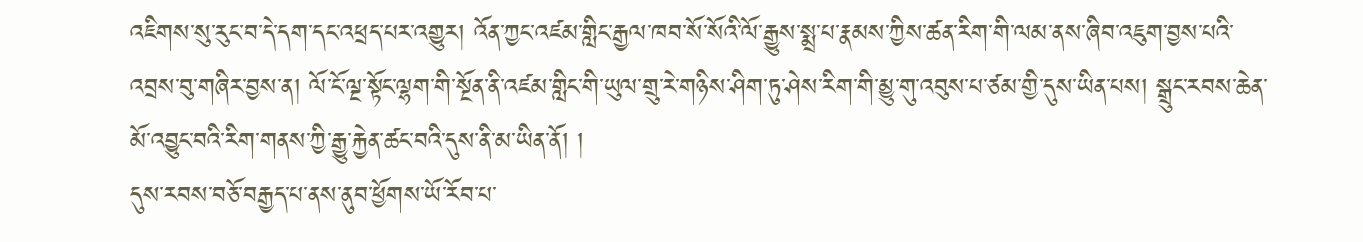འཇིགས་སུ་རུང་བ་དེ་དག་དང་འཕྲད་པར་འགྱུར། འོན་ཀྱང་འཛམ་གླིང་རྒྱལ་ཁབ་སོ་སོའི་ལོ་རྒྱུས་སྨྲ་པ་རྣམས་ཀྱིས་ཚན་རིག་གི་ལམ་ནས་ཞིབ་འཇུག་བྱས་པའི་འབྲས་བུ་གཞིར་བྱས་ན། ལོ་ངོ་ལྔ་སྟོང་ལྷག་གི་སྔོན་ནི་འཛམ་གླིང་གི་ཡུལ་གྲུ་རེ་གཉིས་ཤིག་ཏུ་ཤེས་རིག་གི་མྱུ་གུ་འབུས་པ་ཙམ་གྱི་དུས་ཡིན་པས། སྒྲུང་རབས་ཆེན་མོ་འབྱུང་བའི་རིག་གནས་ཀྱི་རྒྱུ་རྐྱེན་ཚང་བའི་དུས་ནི་མ་ཡིན་ནོ། །
དུས་རབས་བཅོ་བརྒྱད་པ་ནས་ནུབ་ཕྱོགས་ཡོ་རོབ་པ་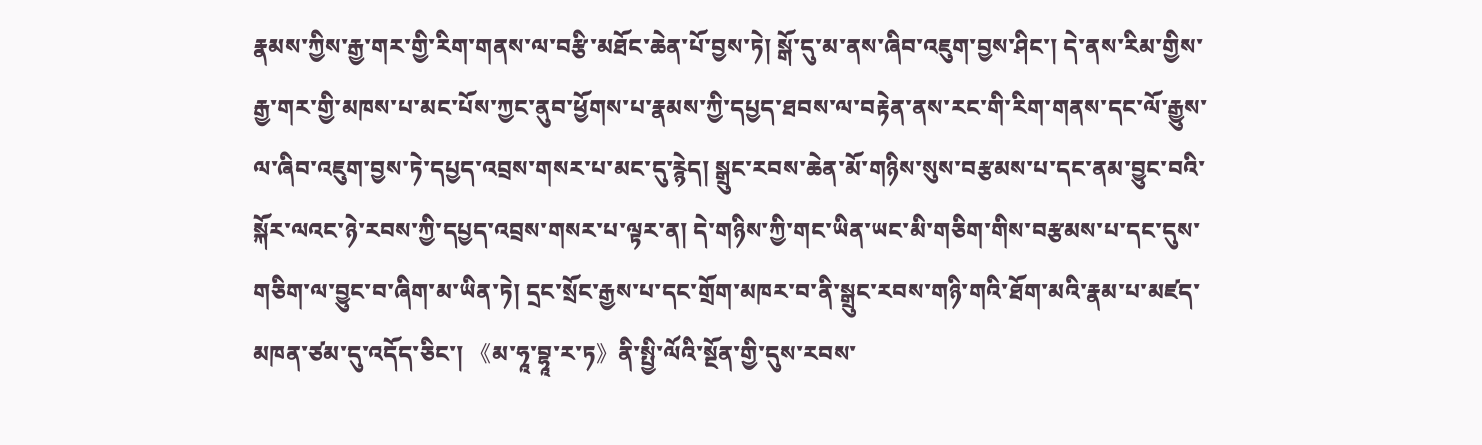རྣམས་ཀྱིས་རྒྱ་གར་གྱི་རིག་གནས་ལ་བརྩི་མཐོང་ཆེན་པོ་བྱས་ཏེ། སྒོ་དུ་མ་ནས་ཞིབ་འཇུག་བྱས་ཤིང་། དེ་ནས་རིམ་གྱིས་རྒྱ་གར་གྱི་མཁས་པ་མང་པོས་ཀྱང་ནུབ་ཕྱོགས་པ་རྣམས་ཀྱི་དཔྱད་ཐབས་ལ་བརྟེན་ནས་རང་གི་རིག་གནས་དང་ལོ་རྒྱུས་ལ་ཞིབ་འཇུག་བྱས་ཏེ་དཔྱད་འབྲས་གསར་པ་མང་དུ་རྙེད། སྒྲུང་རབས་ཆེན་མོ་གཉིས་སུས་བརྩམས་པ་དང་ནམ་བྱུང་བའི་སྐོར་ལའང་ཉེ་རབས་ཀྱི་དཔྱད་འབྲས་གསར་པ་ལྟར་ན། དེ་གཉིས་ཀྱི་གང་ཡིན་ཡང་མི་གཅིག་གིས་བརྩམས་པ་དང་དུས་གཅིག་ལ་བྱུང་བ་ཞིག་མ་ཡིན་ཏེ། དྲང་སྲོང་རྒྱས་པ་དང་གྲོག་མཁར་བ་ནི་སྒྲུང་རབས་གཉི་གའི་ཐོག་མའི་རྣམ་པ་མཛད་མཁན་ཙམ་དུ་འདོད་ཅིང་། 《མ་ཧཱ་བྷཱ་ར་ཏ》ནི་སྤྱི་ལོའི་སྔོན་གྱི་དུས་རབས་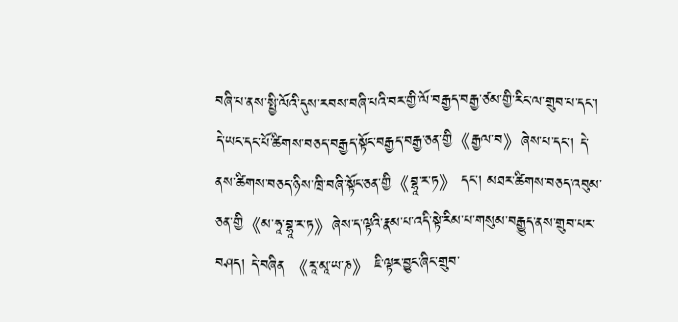བཞི་པ་ནས་སྤྱི་ལོའི་དུས་རབས་བཞི་པའི་བར་གྱི་ལོ་བརྒྱད་བརྒྱ་ཙམ་གྱི་རིང་ལ་གྲུབ་པ་དང་། དེ་ཡང་དང་པོ་ཚིགས་བཅད་བརྒྱད་སྟོང་བརྒྱད་བརྒྱ་ཅན་གྱི《རྒྱལ་བ》ཞེས་པ་དང་། དེ་ནས་ཚིགས་བཅད་ཉིས་ཁྲི་བཞི་སྟོང་ཅན་གྱི《བྷཱ་ར་ཏ》 དང་། མཐར་ཚིགས་བཅད་འབུམ་ཅན་གྱི《མ་ཧཱ་བྷཱ་ར་ཏ》ཞེས་ད་ལྟའི་རྣམ་པ་འདི་སྟེ་རིམ་པ་གསུམ་བརྒྱུད་ནས་གྲུབ་པར་བཤད། དེ་བཞིན 《རཱ་མཱ་ཡ་ཎ》 ཇི་ལྟར་བྱུང་ཞིང་གྲུབ་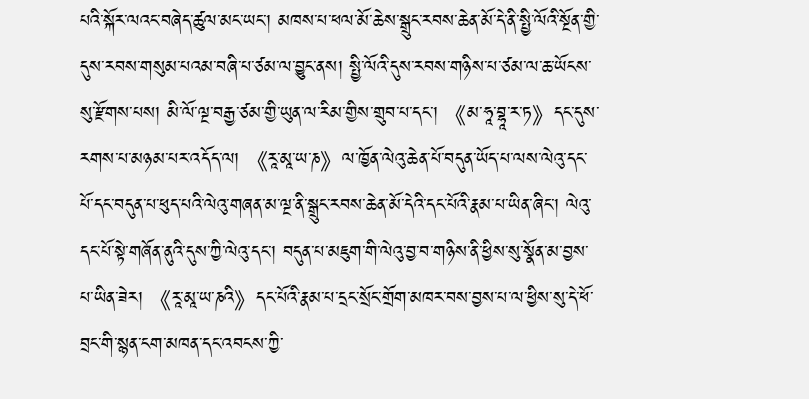པའི་སྐོར་ལའང་བཞེད་ཚུལ་མང་ཡང་། མཁས་པ་ཕལ་མོ་ཆེས་སྒྲུང་རབས་ཆེན་མོ་དེ་ནི་སྤྱི་ལོའི་སྔོན་གྱི་དུས་རབས་གསུམ་པའམ་བཞི་པ་ཙམ་ལ་བྱུང་ནས། སྤྱི་ལོའི་དུས་རབས་གཉིས་པ་ཙམ་ལ་ཆ་ཡོངས་སུ་རྫོགས་པས། མི་ལོ་ལྔ་བརྒྱ་ཙམ་གྱི་ཡུན་ལ་རིམ་གྱིས་གྲུབ་པ་དང་། 《མ་ཧཱ་བྷཱ་ར་ཏ》དང་དུས་རགས་པ་མཉམ་པར་འདོད་ལ། 《རཱ་མཱ་ཡ་ཎ》ལ་ཁྱོན་ལེའུ་ཆེན་པོ་བདུན་ཡོད་པ་ལས་ལེའུ་དང་པོ་དང་བདུན་པ་ཕུད་པའི་ལེའུ་གཞན་མ་ལྔ་ནི་སྒྲུང་རབས་ཆེན་མོ་དེའི་དང་པོའི་རྣམ་པ་ཡིན་ཞིང་། ལེའུ་དང་པོ་སྟེ་གཞོན་ནུའི་དུས་ཀྱི་ལེའུ་དང་། བདུན་པ་མཇུག་གི་ལེའུ་བྱ་བ་གཉིས་ནི་ཕྱིས་སུ་སྣོན་མ་བྱས་པ་ཡིན་ཟེར། 《རཱ་མཱ་ཡ་ཎའི》དང་པོའི་རྣམ་པ་དྲང་སྲོང་གྲོག་མཁར་བས་བྱས་པ་ལ་ཕྱིས་སུ་དེ་ཕོ་བྲང་གི་སྙན་ངག་མཁན་དང་འབངས་ཀྱི་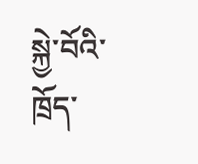སྐྱེ་བོའི་ཁྲོད་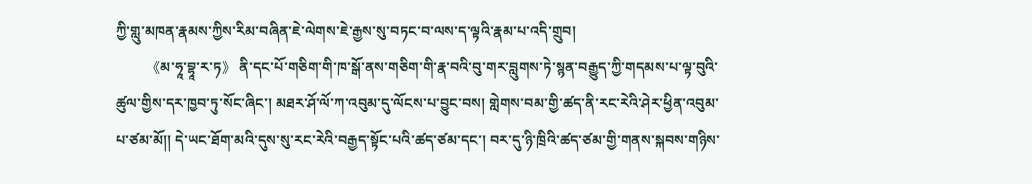ཀྱི་གླུ་མཁན་རྣམས་ཀྱིས་རིམ་བཞིན་ཇེ་ལེགས་ཇེ་རྒྱས་སུ་བཏང་བ་ལས་ད་ལྟའི་རྣམ་པ་འདི་གྲུབ།
          《མ་ཧཱ་བྷཱ་ར་ཏ》 ནི་དང་པོ་གཅིག་གི་ཁ་སྒོ་ནས་གཅིག་གི་རྣ་བའི་བུ་གར་བླུགས་ཏེ་སྙན་བརྒྱུད་ཀྱི་གདམས་པ་ལྟ་བུའི་ཚུལ་གྱིས་དར་ཁྱབ་ཏུ་སོང་ཞིང་། མཐར་ཤོ་ལོ་ཀ་འབུམ་དུ་ལོངས་པ་བྱུང་བས། གླེགས་བམ་གྱི་ཚད་ནི་རང་རེའི་ཤེར་ཕྱིན་འབུམ་པ་ཙམ་མོ།། དེ་ཡང་ཐོག་མའི་དུས་སུ་རང་རེའི་བརྒྱད་སྟོང་པའི་ཚད་ཙམ་དང་། བར་དུ་ཉི་ཁྲིའི་ཚད་ཙམ་གྱི་གནས་སྐབས་གཉིས་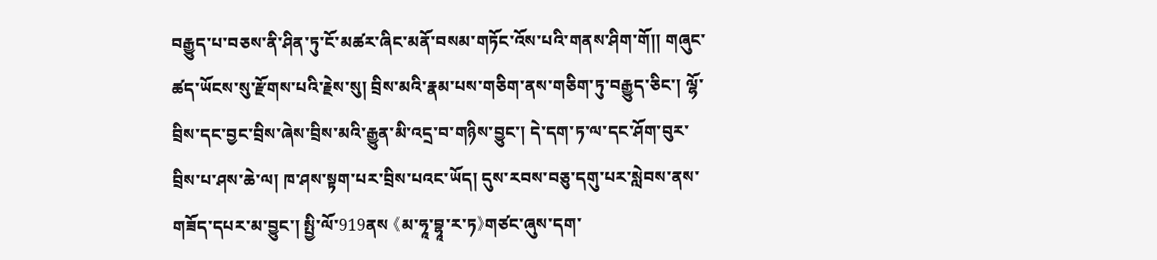བརྒྱུད་པ་བཅས་ནི་ཤིན་ཏུ་ངོ་མཚར་ཞིང་མནོ་བསམ་གཏོང་འོས་པའི་གནས་ཤིག་གོ།། གཞུང་ཚད་ཡོངས་སུ་རྫོགས་པའི་རྗེས་སུ། བྲིས་མའི་རྣམ་པས་གཅིག་ནས་གཅིག་ཏུ་བརྒྱུད་ཅིང་། ལྷོ་བྲིས་དང་བྱང་བྲིས་ཞེས་བྲིས་མའི་རྒྱུན་མི་འདྲ་བ་གཉིས་བྱུང་། དེ་དག་ཏ་ལ་དང་ཤོག་བུར་བྲིས་པ་ཤས་ཆེ་ལ། ཁ་ཤས་སྟག་པར་བྲིས་པའང་ཡོད། དུས་རབས་བཅུ་དགུ་པར་སླེབས་ནས་གཟོད་དཔར་མ་བྱུང་། སྤྱི་ལོ་919ནས 《མ་ཧཱ་བྷཱ་ར་ཏ》གཙང་ཞུས་དག་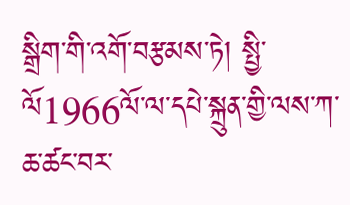སྒྲིག་གི་འགོ་བརྩམས་ཏེ། སྤྱི་ལོ1966ལོ་ལ་དཔེ་སྐྲུན་གྱི་ལས་ཀ་ཆ་ཚང་བར་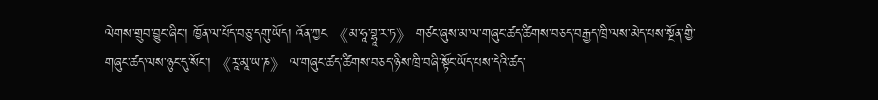ལེགས་གྲུབ་བྱུང་ཞིང་། ཁྱོན་ལ་པོད་བཅུ་དགུ་ཡོད། འོན་ཀྱང 《མ་ཧཱ་བྷཱ་ར་ཏ》 གཙང་ཞུས་མ་ལ་གཞུང་ཚད་ཚིགས་བཅད་བརྒྱད་ཁྲི་ལས་མེད་པས་སྔོན་གྱི་གཞུང་ཚད་ལས་ཉུང་དུ་སོང་། 《རཱ་མཱ་ཡ་ཎ》 ལ་གཞུང་ཚད་ཚིགས་བཅད་ཉིས་ཁྲི་བཞི་སྟོང་ཡོད་པས་དེའི་ཚད་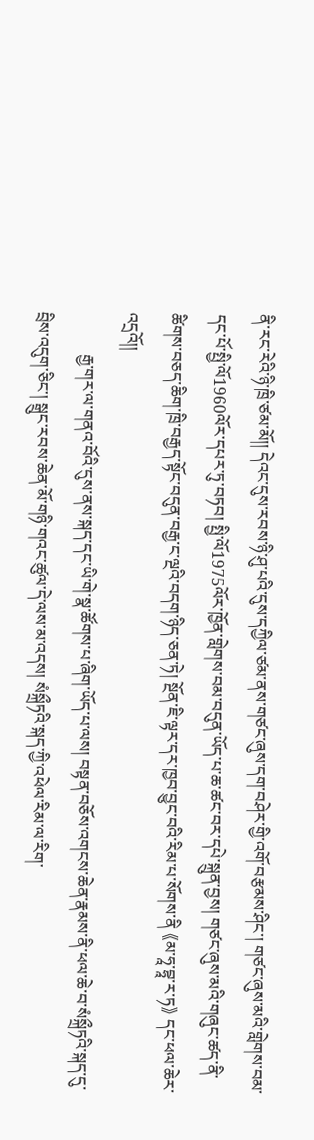ནི་རང་རེའི་ཉི་ཁྲི་ཙམ་མོ།། དེའང་དུས་རབས་ཉི་ཤུ་པའི་དུས་དཀྱིལ་ཙམ་ནས་གཙང་ཞུས་དག་བཤེར་གྱི་འགོ་བརྩམས་ཤིང་། གཙང་ཞུས་མའི་གླེགས་བམ་དང་པོ་སྤྱི་ལོ1960ལོར་དཔར་ཏུ་བཏབ། སྤྱི་ལོ1975ལོར་ཁྱོན་གླེགས་བམ་བདུན་ཡོད་པ་ཆ་ཚང་བར་དཔེ་སྐྲུན་བྱས། གཙང་ཞུས་མའི་གཞུང་ཚད་ནི་ཚིགས་བཅད་ཆིག་ཁྲི་བརྒྱད་སྟོང་བདུན་བརྒྱ་ང་ལྔའི་བདག་ཉིད་ཅན་ཏེ། སྔོན་ཇི་ལྟར་དར་ཁྱབ་བྱུང་བའི་རིམ་པ་སོགས་ནི 《མ་ཧཱ་བྷཱ་ར་ཏ》 དང་ཕལ་ཆེར་འདྲའོ།།
          རྒྱ་གར་ལ་གནའ་བོའི་དུས་ནས་སྐད་དང་ཡི་གེ་སྣ་ཚོགས་པ་ཞིག་ཡོད་པ་ལས། བསྟན་བཅོས་འགངས་ཆེན་རྣམས་ནི་ཕལ་ཆེ་བ་སཾསྐྲྀཏའི་སྐད་དུ་བྲིས་འདུག་ཅིང་། སྒྲུང་རབས་ཆེན་མོ་གཉི་གའང་ཚུལ་དེ་ལས་མ་འདས། སཾསྐྲྀཏའི་སྐད་ཀྱི་འཕེལ་རིམ་ལ་རིག་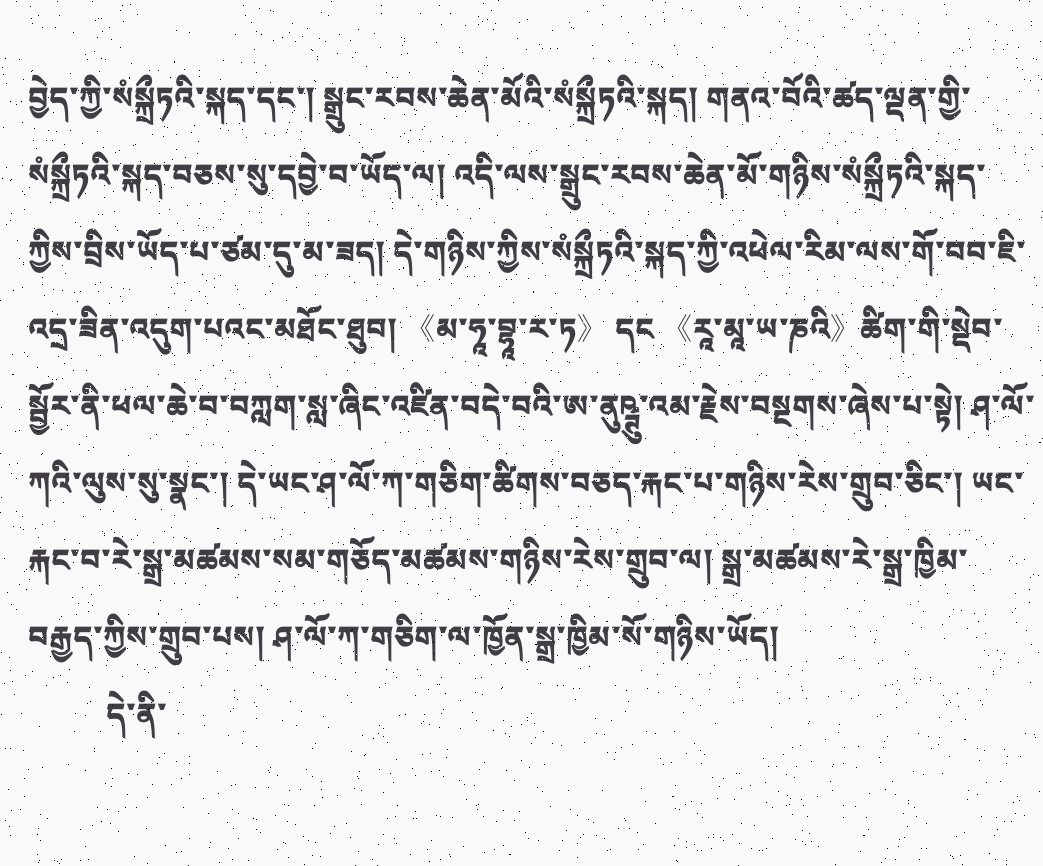བྱེད་ཀྱི་སཾསྐྲྀཏའི་སྐད་དང་། སྒྲུང་རབས་ཆེན་མོའི་སཾསྐྲྀཏའི་སྐད། གནའ་བོའི་ཚད་ལྡན་གྱི་སཾསྐྲྀཏའི་སྐད་བཅས་སུ་དབྱེ་བ་ཡོད་ལ། འདི་ལས་སྒྲུང་རབས་ཆེན་མོ་གཉིས་སཾསྐྲྀཏའི་སྐད་ཀྱིས་བྲིས་ཡོད་པ་ཙམ་དུ་མ་ཟད། དེ་གཉིས་ཀྱིས་སཾསྐྲྀཏའི་སྐད་ཀྱི་འཕེལ་རིམ་ལས་གོ་བབ་ཇི་འདྲ་ཟིན་འདུག་པའང་མཐོང་ཐུབ། 《མ་ཧཱ་བྷཱ་ར་ཏ》 དང 《རཱ་མཱ་ཡ་ཎའི》ཚིག་གི་སྡེབ་སྦྱོར་ནི་ཕལ་ཆེ་བ་བཀླག་སླ་ཞིང་འཛིན་བདེ་བའི་ཨ་ནུཥྚུ་འམ་རྗེས་བསྔགས་ཞེས་པ་སྟེ། ཤ་ལོ་ཀའི་ལུས་སུ་སྣང་། དེ་ཡང་ཤ་ལོ་ཀ་གཅིག་ཚིགས་བཅད་རྐང་པ་གཉིས་རེས་གྲུབ་ཅིང་། ཡང་རྐང་བ་རེ་སྒྲ་མཚམས་སམ་གཅོད་མཚམས་གཉིས་རེས་གྲུབ་ལ། སྒྲ་མཚམས་རེ་སྒྲ་ཁྱིམ་བརྒྱད་ཀྱིས་གྲུབ་པས། ཤ་ལོ་ཀ་གཅིག་ལ་ཁྱོན་སྒྲ་ཁྱིམ་སོ་གཉིས་ཡོད།
          དེ་ནི་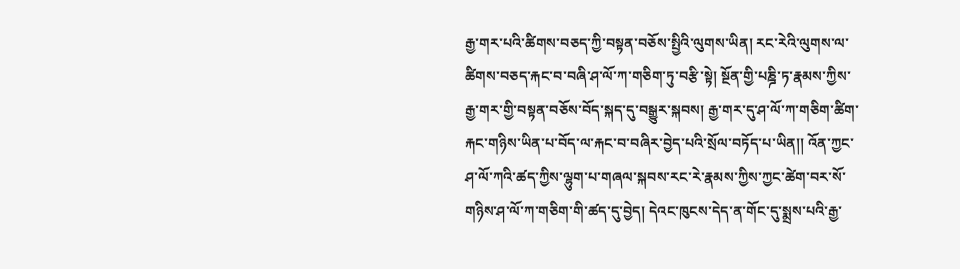རྒྱ་གར་པའི་ཚིགས་བཅད་ཀྱི་བསྟན་བཅོས་སྤྱིའི་ལུགས་ཡིན། རང་རེའི་ལུགས་ལ་ཚིགས་བཅད་རྐང་བ་བཞི་ཤ་ལོ་ཀ་གཅིག་ཏུ་བརྩི་སྟེ། སྔོན་གྱི་པཎྜི་ཏ་རྣམས་ཀྱིས་རྒྱ་གར་གྱི་བསྟན་བཅོས་བོད་སྐད་དུ་བསྒྱུར་སྐབས། རྒྱ་གར་དུ་ཤ་ལོ་ཀ་གཅིག་ཚིག་རྐང་གཉིས་ཡིན་པ་བོད་ལ་རྐང་བ་བཞིར་བྱེད་པའི་སྲོལ་བཏོད་པ་ཡིན།། འོན་ཀྱང་ཤ་ལོ་ཀའི་ཚད་ཀྱིས་ལྷུག་པ་གཞལ་སྐབས་རང་རེ་རྣམས་ཀྱིས་ཀྱང་ཚེག་བར་སོ་གཉིས་ཤ་ལོ་ཀ་གཅིག་གི་ཚད་དུ་བྱེད། དེའང་ཁུངས་དེད་ན་གོང་དུ་སྨྲས་པའི་རྒྱ་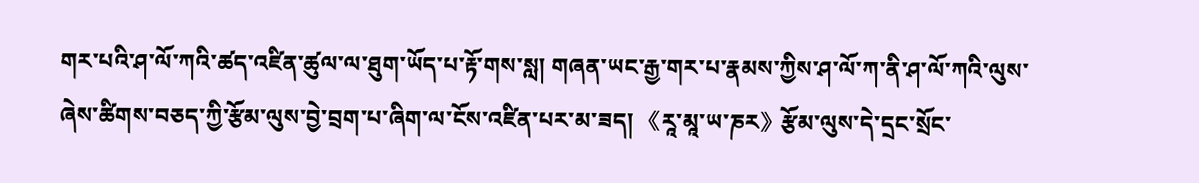གར་པའི་ཤ་ལོ་ཀའི་ཚད་འཛིན་ཚུལ་ལ་ཐུག་ཡོད་པ་རྟོ་གས་སླ། གཞན་ཡང་རྒྱ་གར་པ་རྣམས་ཀྱིས་ཤ་ལོ་ཀ་ནི་ཤ་ལོ་ཀའི་ལུས་ཞེས་ཚིགས་བཅད་ཀྱི་རྩོམ་ལུས་བྱེ་བྲག་པ་ཞིག་ལ་ངོས་འཛིན་པར་མ་ཟད། 《རཱ་མཱ་ཡ་ཎར》རྩོམ་ལུས་དེ་དྲང་སྲོང་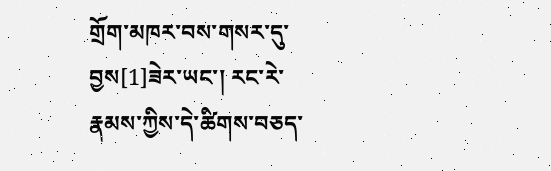གྲོག་མཁར་བས་གསར་དུ་བྱས[1]ཟེར་ཡང་། རང་རེ་རྣམས་ཀྱིས་དེ་ཚིགས་བཅད་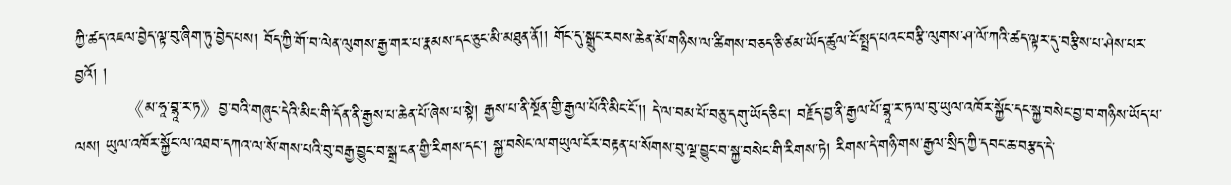ཀྱི་ཚད་འཇལ་བྱེད་ལྟ་བུ་ཞིག་ཏུ་བྱེད་པས། བོད་ཀྱི་གོ་བ་ལེན་ལུགས་རྒྱ་གར་པ་རྣམས་དང་ཅུང་མི་མཐུན་ནོ།། གོང་དུ་སྒྲུང་རབས་ཆེན་མོ་གཉིས་ལ་ཚིགས་བཅད་ཅི་ཙམ་ཡོད་ཚུལ་ངོ་སྤྲད་པའང་བརྩི་ལུགས་ཤ་ལོ་ཀའི་ཚད་ལྟར་དུ་བརྩིས་པ་ཤེས་པར་བྱའོ། །
          《མ་ཧཱ་བྷཱ་ར་ཏ》བྱ་བའི་གཞུང་དེའི་མིང་གི་དོན་ནི་རྒྱས་པ་ཆེན་པོ་ཞེས་པ་སྟེ། རྒྱས་པ་ནི་སྔོན་གྱི་རྒྱལ་པོའི་མིང་ངོ་།། དེ་ལ་བམ་པོ་བཅུ་དགུ་ཡོད་ཅིང་། བརྗོད་བྱ་ནི་རྒྱལ་པོ་བྷཱ་ར་ཏ་ལ་བུ་ཡུལ་འཁོར་སྐྱོང་དང་སྐྱ་བསེང་བྱ་བ་གཉིས་ཡོད་པ་ལས། ཡུལ་འཁོར་སྐྱོང་ལ་འཐབ་དཀའ་ལ་སོ་གས་པའི་བུ་བརྒྱ་བྱུང་བ་སྒྲ་ངན་གྱི་རིགས་དང་། སྐྱ་བསེང་ལ་གཡུལ་ངོར་བརྟན་པ་སོགས་བུ་ལྔ་བྱུང་བ་སྐྱ་བསེང་གི་རིགས་ཏེ། རིགས་དེ་གཉི་གས་རྒྱལ་སྲིད་ཀྱི་དབང་ཆ་བརྩད་དེ་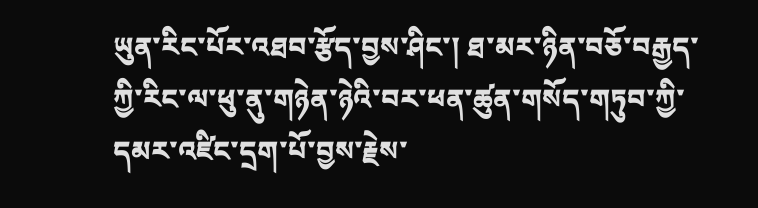ཡུན་རིང་པོར་འཐབ་རྩོད་བྱས་ཤིང་། ཐ་མར་ཉིན་བཅོ་བརྒྱད་ཀྱི་རིང་ལ་ཕུ་ནུ་གཉེན་ཉེའི་བར་ཕན་ཚུན་གསོད་གཏུབ་ཀྱི་དམར་འཛིང་དྲག་པོ་བྱས་རྗེས་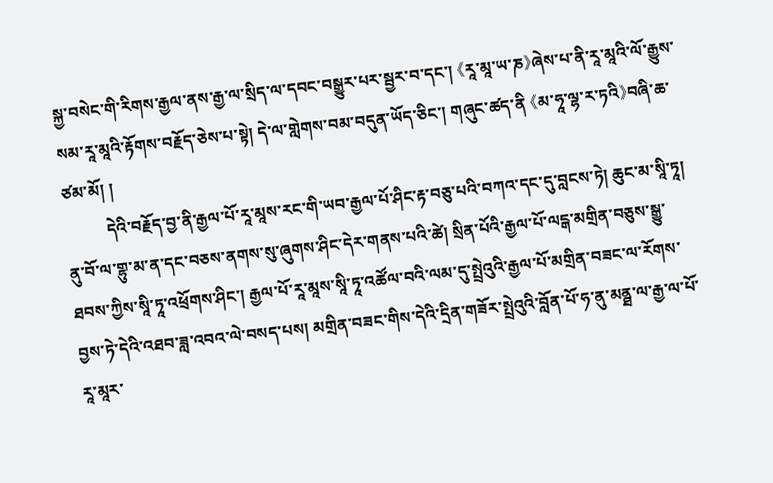སྐྱ་བསེང་གི་རིགས་རྒྱལ་ནས་རྒྱ་ལ་སྲིད་ལ་དབང་བསྒྱུར་པར་སྦྱར་བ་དང་། 《རཱ་མཱ་ཡ་ཎ》ཞེས་པ་ནི་རཱ་མཱའི་ལོ་རྒྱུས་སམ་རཱ་མཱའི་རྟོགས་བརྗོད་ཅེས་པ་སྟེ། དེ་ལ་གླེགས་བམ་བདུན་ཡོད་ཅིང་། གཞུང་ཚད་ནི 《མ་ཧཱ་ལྷ་ར་ཏའི》བཞི་ཆ་ཙམ་མོ། །
          དེའི་བརྗོད་བྱ་ནི་རྒྱལ་པོ་རཱ་མཱས་རང་གི་ཡབ་རྒྱལ་པོ་ཤིང་རྟ་བཅུ་པའི་བཀའ་དང་དུ་བླངས་ཏེ། ཆུང་མ་སཱི་ཏཱ། ནུ་བོ་ལ་གྷུ་མ་ན་དང་བཅས་ནགས་སུ་ཞུགས་ཤིང་དེར་གནས་པའི་ཚེ། སྲིན་པོའི་རྒྱལ་པོ་ལངྒ་མགྲིན་བཅུས་སྒྱུ་ཐབས་ཀྱིས་སཱི་ཏཱ་འཕྲོགས་ཤིང་། རྒྱལ་པོ་རཱ་མཱས་སཱི་ཏཱ་འཚོལ་བའི་ལམ་དུ་སྤྲེའུའི་རྒྱལ་པོ་མགྲིན་བཟང་ལ་རོགས་བྱས་ཏེ་དེའི་འཐབ་ཟླ་འབའ་ལེ་བསད་པས། མགྲིན་བཟང་གིས་དེའི་དྲིན་གཟོར་སྤྲེའུའི་བློན་པོ་ཧ་ནུ་མནྠ་ལ་རྒྱ་ལ་པོ་རཱ་མཱར་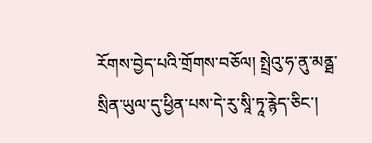རོགས་བྱེད་པའི་གྲོགས་བཅོལ། སྤྲེའུ་ཧ་ནུ་མནྠ་སྲིན་ཡུལ་དུ་ཕྱིན་པས་དེ་རུ་སཱི་ཏཱ་རྙེད་ཅིང་།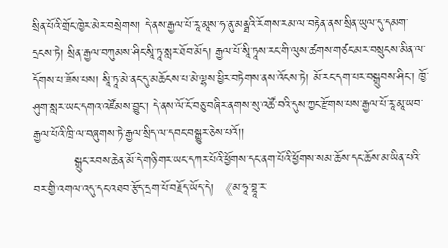སྲིན་པོའི་གྲོང་ཁྱེར་མེར་བསྲེགས། དེ་ནས་རྒྱལ་པོ་རཱ་མཱས་ཧ་ནུ་མནྠའི་རོགས་རམ་ལ་བརྟེན་ནས་སྲིན་ཡུལ་དུ་དམག་དྲངས་ཏེ། སྲིན་རྒྱལ་བཀུམས་ཤིང་སཱི་ཏཱ་སླར་ཐོབ་མོད། རྒྱལ་པོ་སཱི་ཏཱས་རང་གི་ལུས་ཚགས་གཙང་མར་བསྲུངས་མིན་ལ་དོགས་པ་ཟོས་པས། སཱི་ཏཱ་མེ་ནང་དུ་མཆོངས་པ་མེ་ལྷས་ཕྱིར་བཏེགས་ནས་འོངས་ཏེ། མོ་རང་དག་པར་བསྒྲུབས་ཤིང་། ཁྱོ་ཤུག་སླར་ཡང་དགའ་འཛོམས་བྱུང་། དེ་ནས་ལོ་ངོ་བཅུ་བཞིར་ནགས་སུ་འཚོ་བའི་དུས་ཀྱང་རྫོགས་པས་རྒྱལ་པོ་རཱ་མཱ་ཡབ་རྒྱལ་པོའི་ཁྲི་ལ་བཞུགས་ཏེ་རྒྱལ་སྲིད་ལ་དབང་བསྒྱུར་ཅེས་པའོ།།
          སྒྲུང་རབས་ཆེན་མོ་དེ་གཉི་གར་ཡང་དཀར་པོའི་ཕྱོགས་དང་ནག་པོའི་ཕྱོགས་སམ་ཆོས་དང་ཆོས་མ་ཡིན་པའི་བར་གྱི་འགལ་འདུ་དང་འཐབ་རྩོད་དྲག་པོ་བརྗོད་ཡོད་དེ། 《མ་ཧཱ་བྷཱ་ར་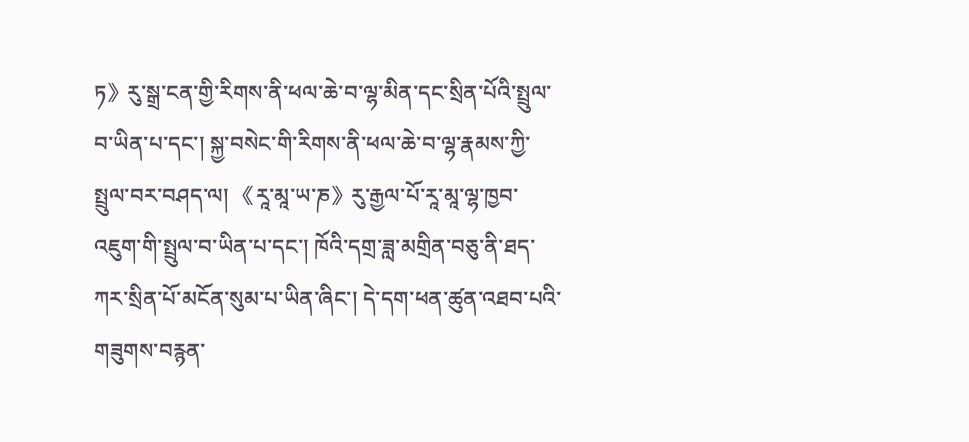ཏ》རུ་སྒྲ་ངན་གྱི་རིགས་ནི་ཕལ་ཆེ་བ་ལྷ་མིན་དང་སྲིན་པོའི་སྤྲུལ་བ་ཡིན་པ་དང་། སྐྱ་བསེང་གི་རིགས་ནི་ཕལ་ཆེ་བ་ལྷ་རྣམས་ཀྱི་སྤྲུལ་བར་བཤད་ལ། 《རཱ་མཱ་ཡ་ཎ》རུ་རྒྱལ་པོ་རཱ་མཱ་ལྷ་ཁྱབ་འཇུག་གི་སྤྲུལ་བ་ཡིན་པ་དང་། ཁོའི་དགྲ་ཟླ་མགྲིན་བཅུ་ནི་ཐད་ཀར་སྲིན་པོ་མངོན་སུམ་པ་ཡིན་ཞིང་། དེ་དག་ཕན་ཚུན་འཐབ་པའི་གཟུགས་བརྙན་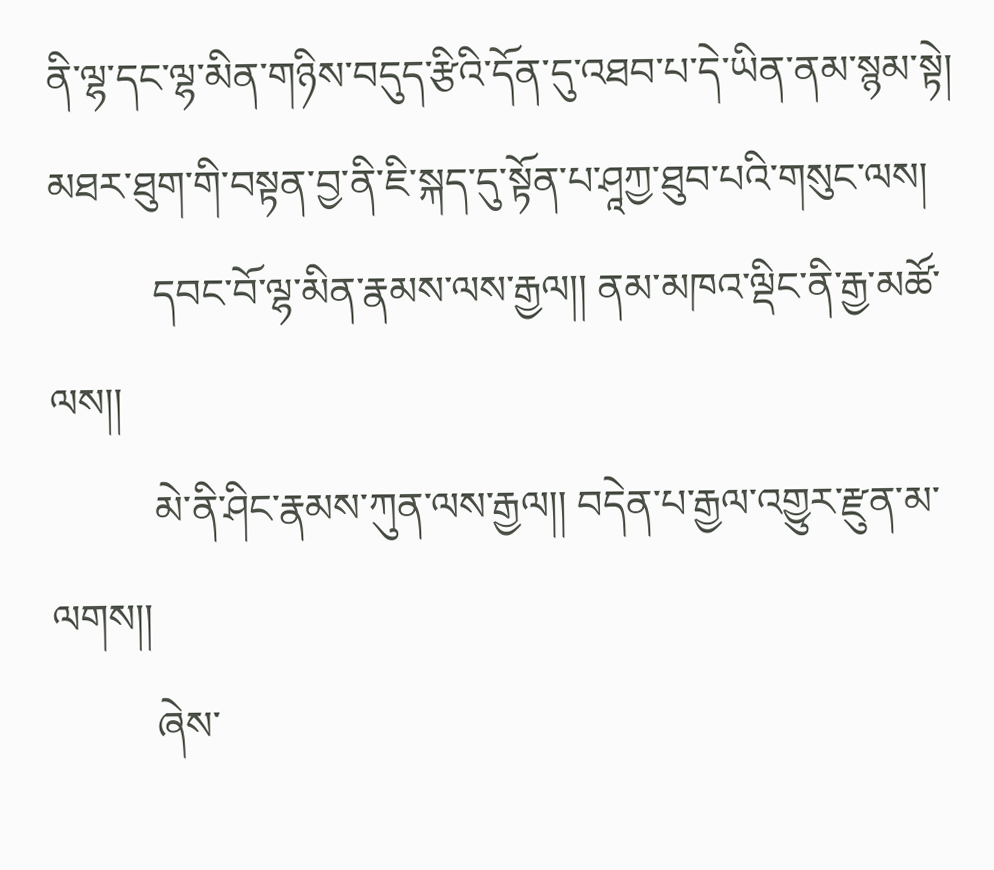ནི་ལྷ་དང་ལྷ་མིན་གཉིས་བདུད་རྩིའི་དོན་དུ་འཐབ་པ་དེ་ཡིན་ནམ་སྙམ་སྟེ། མཐར་ཐུག་གི་བསྟན་བྱ་ནི་ཇི་སྐད་དུ་སྟོན་པ་ཤཱཀྱ་ཐུབ་པའི་གསུང་ལས།
          དབང་བོ་ལྷ་མིན་རྣམས་ལས་རྒྱལ།། ནམ་མཁའ་ལྡིང་ནི་རྒྱ་མཚོ་ལས།།
          མེ་ནི་ཤིང་རྣམས་ཀུན་ལས་རྒྱལ།། བདེན་པ་རྒྱལ་འགྱུར་རྫུན་མ་ལགས།།
          ཞེས་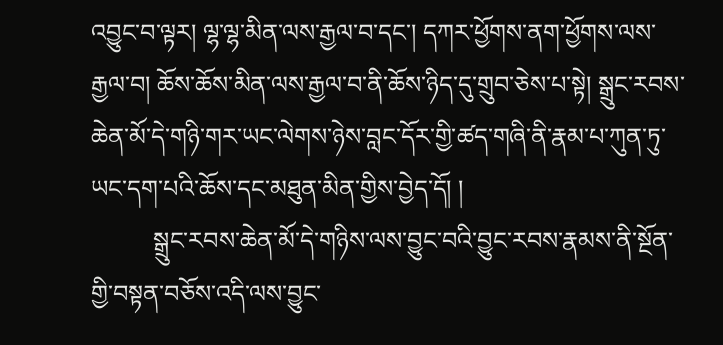འབྱུང་བ་ལྟར། ལྷ་ལྷ་མིན་ལས་རྒྱལ་བ་དང་། དཀར་ཕྱོགས་ནག་ཕྱོགས་ལས་རྒྱལ་བ། ཆོས་ཆོས་མིན་ལས་རྒྱལ་བ་ནི་ཆོས་ཉིད་དུ་གྲུབ་ཅེས་པ་སྟེ། སྒྲུང་རབས་ཆེན་མོ་དེ་གཉི་གར་ཡང་ལེགས་ཉེས་བླང་དོར་གྱི་ཚད་གཞི་ནི་རྣམ་པ་ཀུན་ཏུ་ཡང་དག་པའི་ཆོས་དང་མཐུན་མིན་གྱིས་བྱེད་དོ། །
          སྒྲུང་རབས་ཆེན་མོ་དེ་གཉིས་ལས་བྱུང་བའི་བྱུང་རབས་རྣམས་ནི་སྔོན་གྱི་བསྟན་བཅོས་འདི་ལས་བྱུང་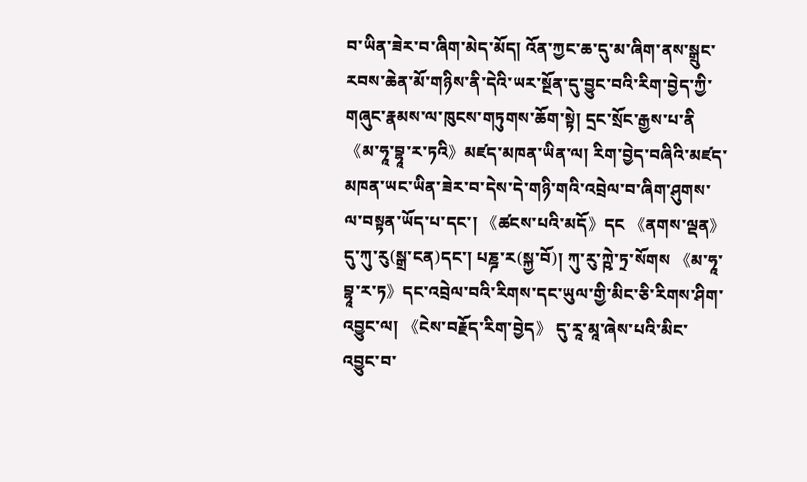བ་ཡིན་ཟེར་བ་ཞིག་མེད་མོད། འོན་ཀྱང་ཆ་དུ་མ་ཞིག་ནས་སྒྲུང་རབས་ཆེན་མོ་གཉིས་ནི་དེའི་ཡར་སྔོན་དུ་བྱུང་བའི་རིག་བྱེད་ཀྱི་གཞུང་རྣམས་ལ་ཁུངས་གཏུགས་ཆོག་སྟེ། དྲང་སྲོང་རྒྱས་པ་ནི 《མ་ཧཱ་བྷཱ་ར་ཏའི》མཛད་མཁན་ཡིན་ལ། རིག་བྱེད་བཞིའི་མཛད་མཁན་ཡང་ཡིན་ཟེར་བ་དེས་དེ་གཉི་གའི་འབྲེལ་བ་ཞིག་ཤུགས་ལ་བསྟན་ཡོད་པ་དང་། 《ཚངས་པའི་མདོ》དང 《ནགས་ལྡན》དུ་ཀུ་རུ(སྒྲ་ངན)དང་། པཎྜ་ར(སྐྱ་བོ)། ཀུ་རུ་ཀྵེ་ཏྲ་སོགས 《མ་ཧཱ་བྷཱ་ར་ཏ》དང་འབྲེལ་བའི་རིགས་དང་ཡུལ་གྱི་མིང་ཅི་རིགས་ཤིག་འབྱུང་ལ། 《ངེས་བརྗོད་རིག་བྱེད》 དུ་རཱ་མཱ་ཞེས་པའི་མིང་འབྱུང་བ་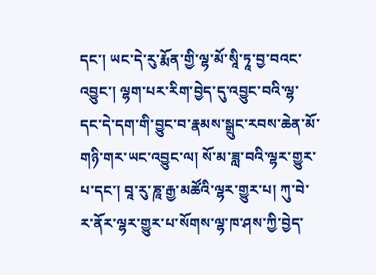དང་། ཡང་དེ་རུ་རྨོན་གྱི་ལྷ་མོ་སཱི་ཏཱ་བྱ་བའང་འབྱུང་། ལྷག་པར་རིག་བྱེད་དུ་འབྱུང་བའི་ལྷ་དང་དེ་དག་གི་བྱུང་བ་རྣམས་སྒྲུང་རབས་ཆེན་མོ་གཉི་གར་ཡང་འབྱུང་ལ། སོ་མ་ཟླ་བའི་ལྷར་གྱུར་པ་དང་། བཱ་རུ་ཎཱ་རྒྱ་མཚོའི་ལྷར་གྱུར་པ། ཀུ་བེ་ར་ནོར་ལྷར་གྱུར་པ་སོགས་ལྷ་ཁ་ཤས་ཀྱི་བྱེད་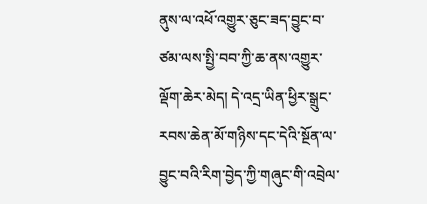ནུས་ལ་འཕོ་འགྱུར་ཅུང་ཟད་བྱུང་བ་ཙམ་ལས་སྤྱི་བབ་ཀྱི་ཆ་ནས་འགྱུར་ལྡོག་ཆེར་མེད། དེ་འདྲ་ཡིན་ཕྱིར་སྒྲུང་རབས་ཆེན་མོ་གཉིས་དང་དེའི་སྔོན་ལ་བྱུང་བའི་རིག་བྱེད་ཀྱི་གཞུང་གི་འབྲེལ་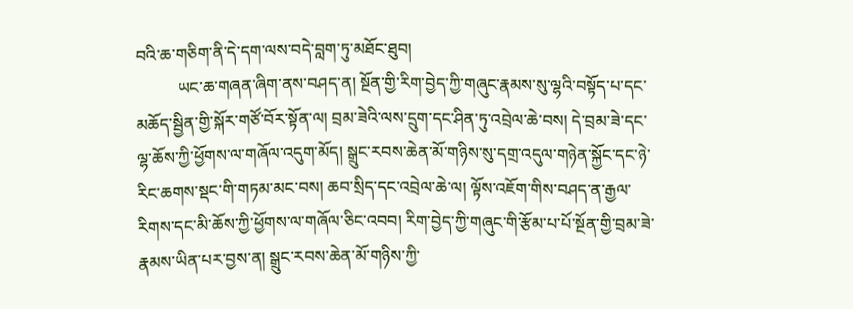བའི་ཆ་གཅིག་ནི་དེ་དག་ལས་བདེ་བླག་ཏུ་མཐོང་ཐུབ།
          ཡང་ཆ་གཞན་ཞིག་ནས་བཤད་ན། སྔོན་གྱི་རིག་བྱེད་ཀྱི་གཞུང་རྣམས་སུ་ལྷའི་བསྟོད་པ་དང་མཆོད་སྦྱིན་གྱི་སྐོར་གཙོ་བོར་སྟོན་ལ། བྲམ་ཟེའི་ལས་དྲུག་དང་ཤིན་ཏུ་འབྲེལ་ཆེ་བས། དེ་བྲམ་ཟེ་དང་ལྷ་ཆོས་ཀྱི་ཕྱོགས་ལ་གཞོལ་འདུག་མོད། སྒྲུང་རབས་ཆེན་མོ་གཉིས་སུ་དགྲ་འདུལ་གཉེན་སྐྱོང་དང་ཉེ་རིང་ཆགས་སྡང་གི་གཏམ་མང་བས། ཆབ་སྲིད་དང་འབྲེལ་ཆེ་ལ། ལྟོས་འཇོག་གིས་བཤད་ན་རྒྱལ་རིགས་དང་མི་ཆོས་ཀྱི་ཕྱོགས་ལ་གཞོལ་ཅིང་འབབ། རིག་བྱེད་ཀྱི་གཞུང་གི་རྩོམ་པ་པོ་སྔོན་གྱི་བྲམ་ཟེ་རྣམས་ཡིན་པར་བྱས་ན། སྒྲུང་རབས་ཆེན་མོ་གཉིས་ཀྱི་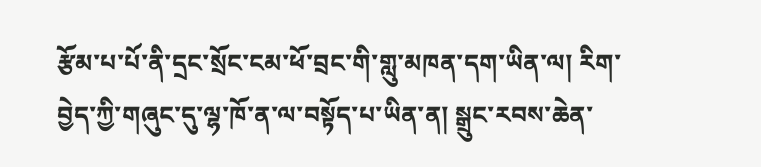རྩོམ་པ་པོ་ནི་དྲང་སྲོང་ངམ་ཕོ་བྲང་གི་གླུ་མཁན་དག་ཡིན་ལ། རིག་བྱེད་ཀྱི་གཞུང་དུ་ལྷ་ཁོ་ན་ལ་བསྟོད་པ་ཡིན་ན། སྒྲུང་རབས་ཆེན་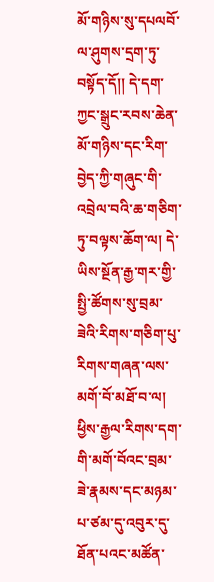མོ་གཉིས་སུ་དཔལབོ་ལ་ཤུགས་དྲག་ཏུ་བསྟོད་དོ།། དེ་དག་ཀྱང་སྒྲུང་རབས་ཆེན་མོ་གཉིས་དང་རིག་བྱེད་ཀྱི་གཞུང་གི་འབྲེལ་བའི་ཆ་གཅིག་ཏུ་བལྟས་ཆོག་ལ། དེ་ཡིས་སྔོན་རྒྱ་གར་གྱི་སྤྱི་ཚོགས་སུ་བྲམ་ཟེའི་རིགས་གཅིག་པུ་རིགས་གཞན་ལས་མགོ་བོ་མཐོ་བ་ལ། ཕྱིས་རྒྱལ་རིགས་དག་གི་མགོ་བོའང་བྲམ་ཟེ་རྣམས་དང་མཉམ་པ་ཙམ་དུ་འབུར་དུ་ཐོན་པའང་མཚོན་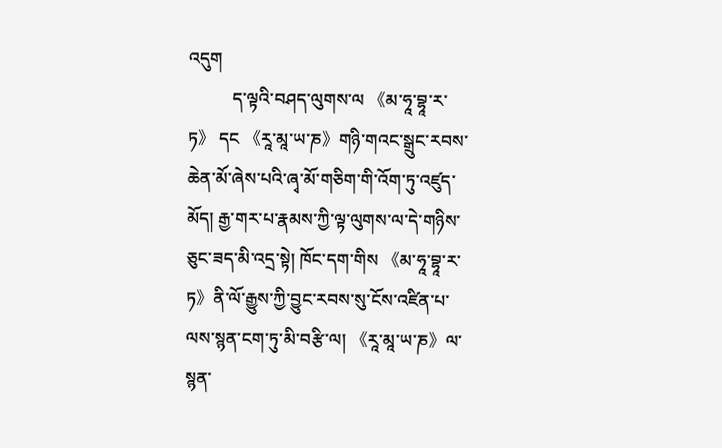འདུག
          ད་ལྟའི་བཤད་ལུགས་ལ 《མ་ཧཱ་བྷཱ་ར་ཏ》 དང 《རཱ་མཱ་ཡ་ཎ》གཉི་གའང་སྒྲུང་རབས་ཆེན་མོ་ཞེས་པའི་ཞྭ་མོ་གཅིག་གི་འོག་ཏུ་འཛུད་མོད། རྒྱ་གར་པ་རྣམས་ཀྱི་ལྟ་ལུགས་ལ་དེ་གཉིས་ཅུང་ཟད་མི་འདྲ་སྟེ། ཁོང་དག་གིས 《མ་ཧཱ་བྷཱ་ར་ཏ》ནི་ལོ་རྒྱུས་ཀྱི་བྱུང་རབས་སུ་ངོས་འཛིན་པ་ལས་སྙན་ངག་ཏུ་མི་བརྩི་ལ། 《རཱ་མཱ་ཡ་ཎ》ལ་སྙན་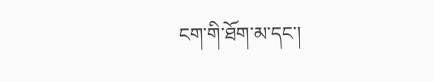ངག་གི་ཐོག་མ་དང་།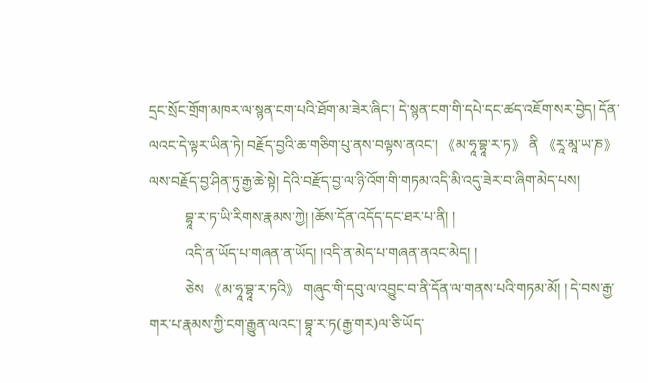དྲང་སྲོང་གྲོག་མཁར་ལ་སྙན་ངག་པའི་ཐོག་མ་ཟེར་ཞིང་། དེ་སྙན་ངག་གི་དཔེ་དང་ཚད་འཇོག་སར་བྱེད། དོན་ལའང་དེ་ལྟར་ཡིན་ཏེ། བརྗོད་བྱའི་ཆ་གཅིག་པུ་ནས་བལྟས་ནའང་། 《མ་ཧཱ་བྷཱ་ར་ཏ》 ནི 《རཱ་མཱ་ཡ་ཎ》ལས་བརྗོད་བྱ་ཤིན་ཏུ་རྒྱ་ཆེ་སྟེ། དེའི་བརྫོད་བྱ་ལ་ཉི་འོག་གི་གཏམ་འདི་མི་འདུ་ཟེར་བ་ཞིག་མེད་པས།
          བྷཱ་ར་ཏ་ཡི་རིགས་རྣམས་ཀྱེ། །ཆོས་དོན་འདོད་དང་ཐར་པ་ནི། །
          འདི་ན་ཡོད་པ་གཞན་ན་ཡོད། །འདི་ན་མེད་པ་གཞན་ནའང་མེད། །
          ཅེས 《མ་ཧཱ་བྷཱ་ར་ཏའི》 གཞུང་གི་དབུ་ལ་འབྱུང་བ་ནི་དོན་ལ་གནས་པའི་གཏམ་མོ། ། དེ་བས་རྒྱ་གར་པ་རྣམས་ཀྱི་ངག་རྒྱུན་ལའང་། བྷཱ་ར་ཏ(རྒྱ་གར)ལ་ཅི་ཡོད་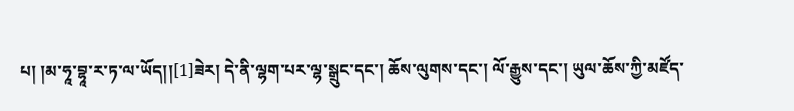པ། །མ་ཧཱ་བྷཱ་ར་ཏ་ལ་ཡོད།།[1]ཟེར། དེ་ནི་ལྷག་པར་ལྷ་སྒྲུང་དང་། ཆོས་ལུགས་དང་། ལོ་རྒྱུས་དང་། ཡུལ་ཆོས་ཀྱི་མཛོད་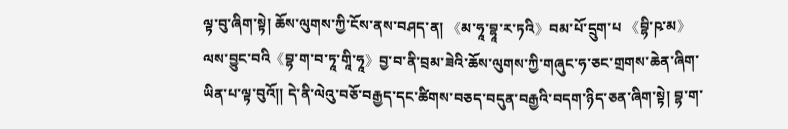ལྟ་བུ་ཞིག་སྟེ། ཆོས་ལུགས་ཀྱི་ངོས་ནས་བཤད་ན། 《མ་ཧཱ་བྷཱ་ར་ཏའི》བམ་པོ་དྲུག་པ 《བྷི་ཥ་མ》ལས་བྱུང་བའི《བྷ་ག་བ་ཏཱ་གཱི་ཧཱ》བྱ་བ་ནི་བྲམ་ཟེའི་ཆོས་ལུགས་ཀྱི་གཞུང་ཧ་ཅང་གྲགས་ཆེན་ཞིག་ཡིན་པ་ལྟ་བུའོ།། དེ་ནི་ལེའུ་བཅོ་བརྒྱད་དང་ཚིགས་བཅད་བདུན་བརྒྱའི་བདག་ཉིད་ཅན་ཞིག་སྟེ། བྷ་ག་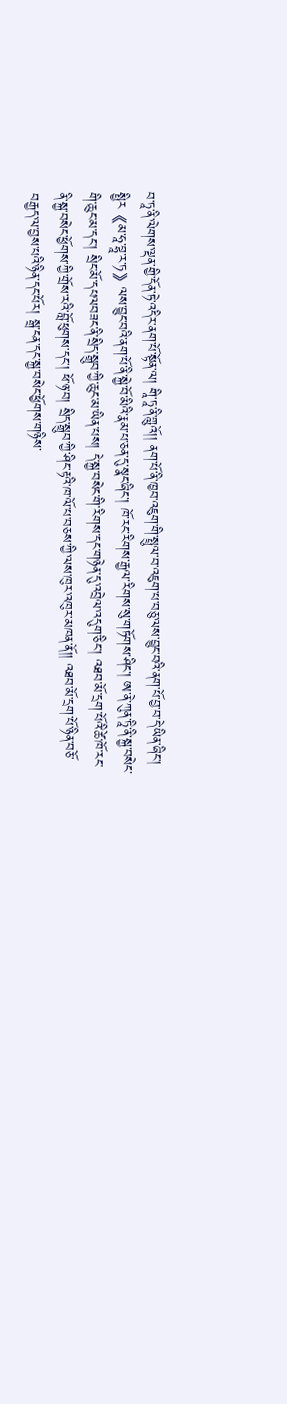བ་ཏཱ་ནི་ལེགས་ལྡན་གྱི་དོན་ཏེ་འདིར་ནག་པོ་སྟོན་ལ། གཱི་ཏཱ་ནི་གླུའོ།། ནག་པོ་ནི་ཁྱབ་འཇུག་གི་སྤྲུལ་བ་འཇུག་པ་བཅུ་ལས་བྱུང་བའི་ནག་པོ་བྱ་བ་དེ་ཡིན་ཞིང་། སྤྱིར《མ་ཧཱ་བྷཱ་ར་ཏ》ལས་བྱུང་བའི་ནག་པོ་ནི་སྐྱེ་བོ་མིའི་རྣམ་པ་ཅན་དུ་སྣང་ཞིང་། ཁོ་རང་རིགས་རྒྱལ་རིགས་སུ་གཏོགས་ཤིང་། ཨ་ནེ་ཀུན་ཏཱི་ནི་སྐྱ་བསེང་གི་ཆུང་མ་དང་། སྲིང་མོ་དཔལབཟང་ནི་སྲིད་སྒྲུབ་ཀྱི་ཆུང་མ་ཡིན་པས། དེ་སྐྱ་བསེང་གི་རིགས་དང་གཉེན་དུ་འབྲེལ་འདུག་ཅིང་། འཐབ་མོ་དྲག་པོའི་ཚེ་ཁོ་རང་ནི་སྐྱ་བསེང་ཕྱོགས་ཀྱི་གྲོས་རའི་བློ་ཕུགས་དང་། ཕོ་ཉ་བ། སྲིད་སྒྲུབ་ཀྱི་ཤིང་རྟའི་ཁ་ལོ་པ་བཅས་ཀྱི་ལས་ཁུར་འཁུར་མཁན་ནོ།། འཐབ་མོ་དྲག་པོ་ཉིན་བཅོ་བརྒྱད་ལ་བྱས་པའི་ཉིན་དང་པོར། སྒྲ་ངན་དང་སྐྱ་བསེང་ཕྱོགས་གཉིས་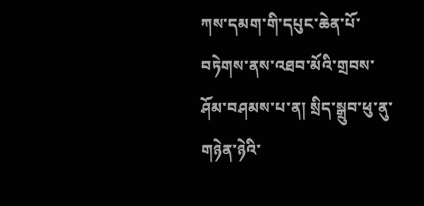ཀས་དམག་གི་དཔུང་ཆེན་པོ་བཏེགས་ནས་འཐབ་མོའི་གྲབས་ཤོམ་བཤམས་པ་ན། སྲིད་སྒྲུབ་ཕུ་ནུ་གཉེན་ཉེའི་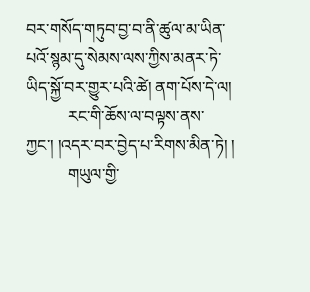བར་གསོད་གཏུབ་བྱ་བ་ནི་ཚུལ་མ་ཡིན་པའོ་སྙམ་དུ་སེམས་ལས་ཀྱིས་མནར་ཏེ་ཡིད་སྐྱོ་བར་གྱུར་པའི་ཚེ། ནག་པོས་དེ་ལ།
          རང་གི་ཆོས་ལ་བལྟས་ནས་ཀྱང་། །འདར་བར་བྱེད་པ་རིགས་མིན་ཏེ། །
          གཡུལ་གྱི་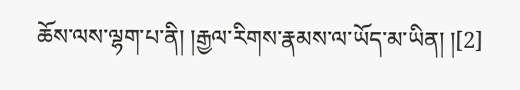ཆོས་ལས་ལྷག་པ་ནི། །རྒྱལ་རིགས་རྣམས་ལ་ཡོད་མ་ཡིན། །[2]